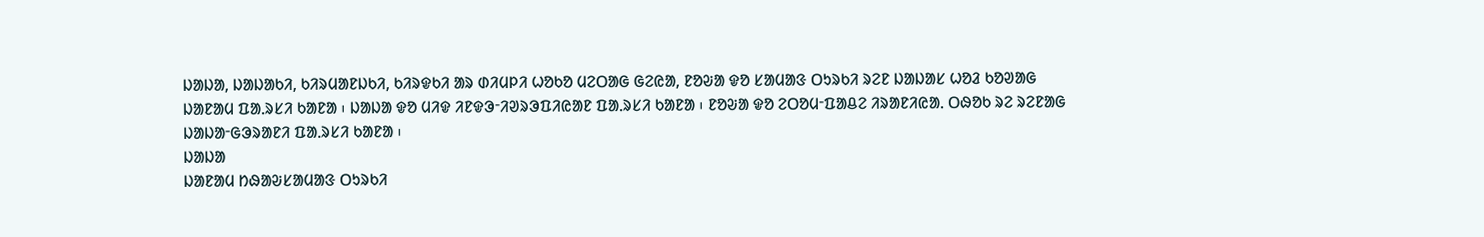ᱡᱟᱡᱟ, ᱡᱟᱡᱟᱠᱤ, ᱠᱤᱨᱢᱟᱱᱡᱠᱤ, ᱠᱤᱨᱫᱠᱤ ᱟᱨ ᱰᱤᱢᱞᱤ ᱦᱚᱠᱚ ᱢᱮᱛᱟᱜ ᱜᱮᱭᱟ, ᱱᱚᱶᱟ ᱫᱚ ᱥᱟᱢᱟᱝ ᱛᱩᱨᱠᱤ ᱨᱮᱱ ᱡᱟᱡᱟᱥ ᱦᱚᱲ ᱠᱚᱣᱟᱜ ᱡᱟᱱᱟᱢ ᱯᱟᱹᱨᱥᱤ ᱠᱟᱱᱟ ᱾ ᱡᱟᱡᱟ ᱫᱚ ᱢᱤᱫ ᱤᱱᱫᱳᱼᱤᱣᱨᱳᱯᱤᱭᱟᱱ ᱯᱟᱹᱨᱥᱤ ᱠᱟᱱᱟ ᱾ ᱱᱚᱶᱟ ᱫᱚ ᱮᱛᱚᱢᱼᱯᱟᱪᱮ ᱤᱨᱟᱱᱤᱭᱟᱹ ᱛᱷᱚᱠ ᱨᱮ ᱨᱮᱱᱟᱜ ᱡᱟᱡᱟᱼᱜᱳᱨᱟᱱᱤ ᱯᱟᱹᱨᱥᱤ ᱠᱟᱱᱟ ᱾
ᱡᱟᱡᱟ
ᱡᱟᱱᱟᱢ ᱴᱷᱟᱶᱥᱟᱢᱟᱝ ᱛᱩᱨᱠᱤ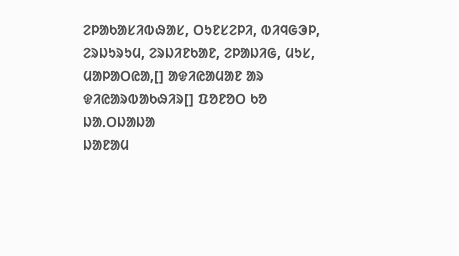ᱮᱞᱟᱠᱟᱥᱤᱵᱷᱟᱥ, ᱛᱩᱱᱥᱮᱞᱤ, ᱵᱤᱧᱜᱳᱞ, ᱮᱨᱡᱩᱨᱩᱢ, ᱮᱨᱡᱤᱱᱠᱟᱱ, ᱮᱞᱟᱡᱤᱜ, ᱢᱩᱥ, ᱢᱟᱞᱟᱛᱭᱟ,[] ᱟᱫᱤᱭᱟᱢᱟᱱ ᱟᱨ ᱫᱤᱭᱟᱨᱵᱟᱠᱷᱤᱨ[] ᱯᱚᱱᱚᱛ ᱠᱚ
ᱡᱟᱹᱛᱡᱟᱡᱟ
ᱡᱟᱱᱟᱢ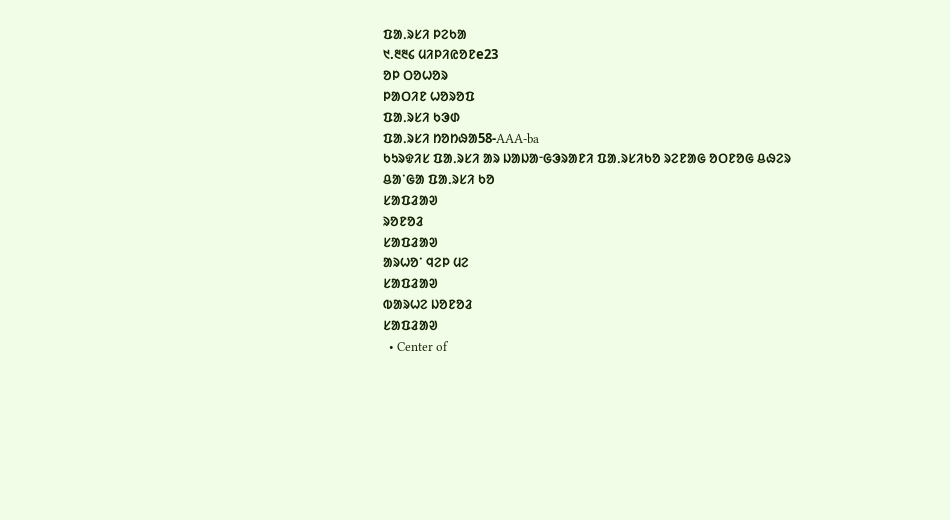ᱯᱟᱹᱨᱥᱤ ᱞᱮᱠᱟ
᱑.᱓᱓᱔ ᱢᱤᱞᱤᱭᱚᱱe23
ᱚᱞ ᱛᱚᱦᱚᱨ
ᱞᱟᱛᱤᱱ ᱦᱚᱨᱚᱯ
ᱯᱟᱹᱨᱥᱤ ᱠᱳᱰ
ᱯᱟᱹᱨᱥᱤ ᱴᱚᱴᱷᱟ58-AAA-ba
ᱠᱩᱨᱫᱤᱥ ᱯᱟᱹᱨᱥᱤ ᱟᱨ ᱡᱟᱡᱟᱼᱜᱳᱨᱟᱱᱤ ᱯᱟᱹᱨᱥᱤᱠᱚ ᱨᱮᱱᱟᱜ ᱚᱛᱱᱚᱜ ᱪᱷᱮᱨ
ᱪᱟᱸᱜᱟ ᱯᱟᱹᱨᱥᱤ ᱠᱚ
ᱥᱟᱯᱲᱟᱣ
ᱨᱚᱱᱚᱲ
ᱥᱟᱯᱲᱟᱣ
ᱟᱨᱦᱚᱸ ᱧᱮᱞ ᱢᱮ
ᱥᱟᱯᱲᱟᱣ
ᱵᱟᱨᱦᱮ ᱡᱚᱱᱚᱲ
ᱥᱟᱯᱲᱟᱣ
  • Center of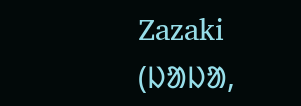Zazaki (ᱡᱟᱡᱟ,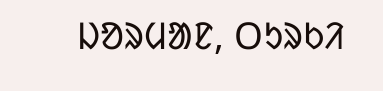ᱡᱚᱨᱢᱟᱱ, ᱛᱩᱨᱠᱤ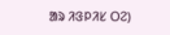ᱟᱨ ᱤᱝᱞᱤᱥ ᱛᱮ)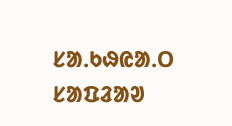ᱥᱟᱹᱠᱷᱭᱟᱹᱛ
ᱥᱟᱯᱲᱟᱣ